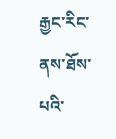རྒྱང་རིང་ནས་ཐོས་པའི་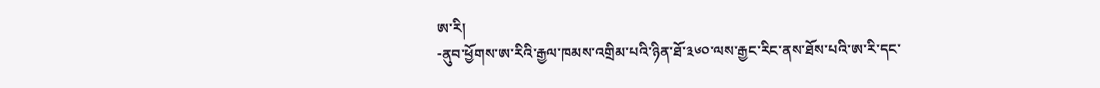ཨ་རི།
-ནུབ་ཕྱོགས་ཨ་རིའི་རྒྱལ་ཁམས་འགྲིམ་པའི་ཉིན་ཐོ་༣༦༠་ལས་རྒྱང་རིང་ནས་ཐོས་པའི་ཨ་རི་དང་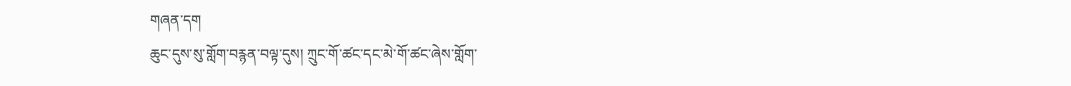གཞན་དག
ཆུང་དུས་སུ་གློག་བརྙན་བལྟ་དུས། ཀྲུང་གོ་ཚང་དང་མེ་གོ་ཚང་ཞེས་གློག་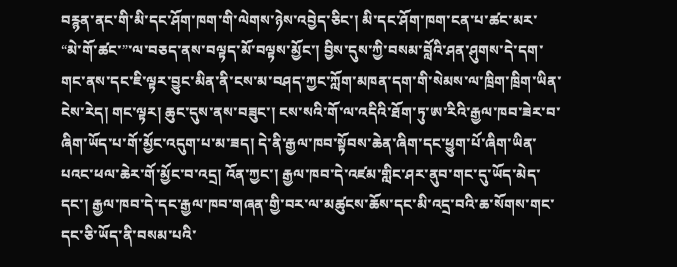བརྙན་ནང་གི་མི་དང་ཤོག་ཁག་གི་ལེགས་ཉེས་འབྱེད་ཅིང་། མི་དང་ཤོག་ཁག་ངན་པ་ཚང་མར་ “མེ་གོ་ཚང་”་ལ་བཅད་ནས་བལྟད་མོ་བལྟས་མྱོང་། བྱིས་དུས་ཀྱི་བསམ་བློའི་ཤན་ཤུགས་དེ་དག་གང་ནས་དང་ཇི་ལྟར་བྱུང་མིན་ནི་ངས་མ་བཤད་ཀྱང་ཀློག་མཁན་དག་གི་སེམས་ལ་ཁྲིག་ཁྲིག་ཡིན་ངེས་རེད། གང་ལྟར། ཆུང་དུས་ནས་བཟུང་། ངས་སའི་གོ་ལ་འདིའི་ཐོག་ཏུ་ཨ་རིའི་རྒྱལ་ཁབ་ཟེར་བ་ཞིག་ཡོད་པ་གོ་མྱོང་འདུག་པ་མ་ཟད། དེ་ནི་རྒྱལ་ཁབ་སྟོབས་ཆེན་ཞིག་དང་ཕྱུག་པོ་ཞིག་ཡིན་པའང་ཕལ་ཆེར་གོ་མྱོང་བ་འདྲ། འོན་ཀྱང་། རྒྱལ་ཁབ་དེ་འཛམ་གླིང་ཤར་ནུབ་གང་དུ་ཡོད་མེད་དང་། རྒྱལ་ཁབ་དེ་དང་རྒྱལ་ཁབ་གཞན་གྱི་བར་ལ་མཚུངས་ཆོས་དང་མི་འདྲ་བའི་ཆ་སོགས་གང་དང་ཅི་ཡོད་ནི་བསམ་པའི་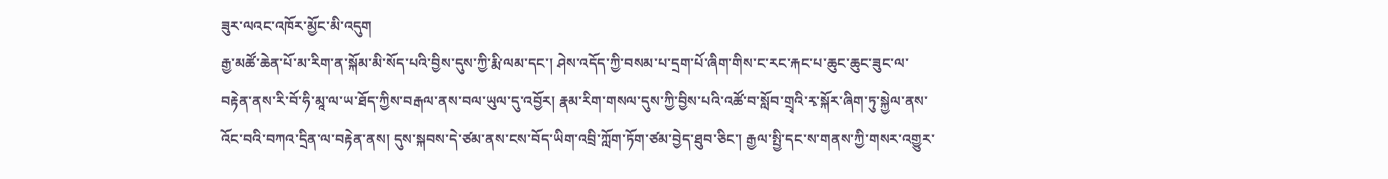ཟུར་ལའང་འཁོར་མྱོང་མི་འདུག
རྒྱ་མཚོ་ཆེན་པོ་མ་རིག་ན་སྐོམ་མི་སོད་པའི་བྱིས་དུས་ཀྱི་རྨི་ལམ་དང་། ཤེས་འདོད་ཀྱི་བསམ་པ་དྲག་པོ་ཞིག་གིས་ང་རང་རྐང་པ་ཆུང་ཆུང་ཟུང་ལ་བརྟེན་ནས་རི་བོ་ཧི་མཱ་ལ་ཡ་ཐོད་ཀྱིས་བརྒལ་ནས་བལ་ཡུལ་དུ་འབྱོར། རྣམ་རིག་གསལ་དུས་ཀྱི་བྱིས་པའི་འཚོ་བ་སློབ་གྲྭའི་རྭ་སྐོར་ཞིག་ཏུ་སྐྱེལ་ནས་འོང་བའི་བཀའ་དྲིན་ལ་བརྟེན་ནས། དུས་སྐབས་དེ་ཙམ་ནས་ངས་བོད་ཡིག་འབྲི་ཀློག་ཏོག་ཙམ་བྱེད་ཐུབ་ཅིང་། རྒྱལ་སྤྱི་དང་ས་གནས་ཀྱི་གསར་འགྱུར་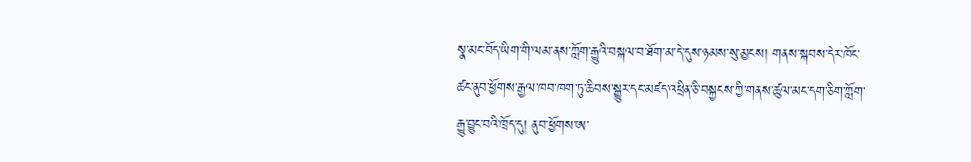སྣ་མང་བོད་ཡིག་གི་ལམ་ནས་ཀློག་རྒྱུའི་བསྐལ་བ་ཐོག་མ་དེ་དུས་ཉམས་སུ་མྱངས། གནས་སྐབས་དེར་ཁོང་ཚང་ནུབ་ཕྱོགས་རྒྱལ་ཁབ་ཁག་ཏུ་ཆིབས་སྒྱུར་དང་མཛད་འཕྲིན་ཅི་བསྐྱངས་ཀྱི་གནས་ཚུལ་མང་དག་ཅིག་ཀློག་རྒྱུ་བྱུང་བའི་ཁྲོད་དུ། ནུབ་ཕྱོགས་ཨ་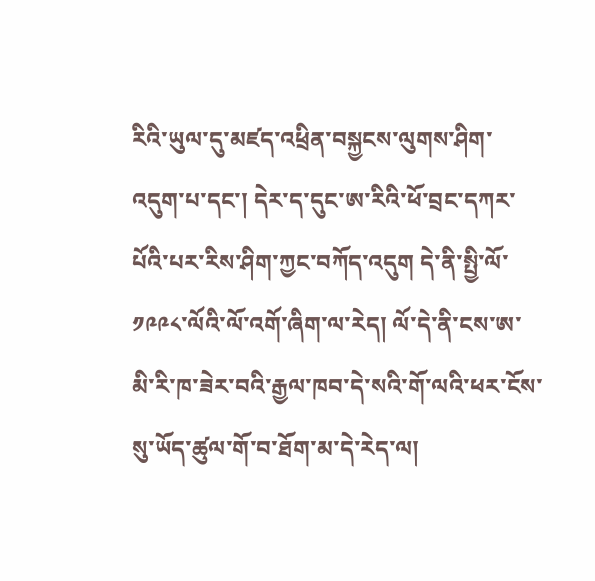རིའི་ཡུལ་དུ་མཛད་འཕྲིན་བསྐྱངས་ལུགས་ཤིག་འདུག་པ་དང་། དེར་ད་དུང་ཨ་རིའི་ཕོ་བྲང་དཀར་པོའི་པར་རིས་ཤིག་ཀྱང་བཀོད་འདུག དེ་ནི་སྤྱི་ལོ་༡༩༩༨་ལོའི་ལོ་འགོ་ཞིག་ལ་རེད། ལོ་དེ་ནི་ངས་ཨ་མི་རི་ཁ་ཟེར་བའི་རྒྱལ་ཁབ་དེ་སའི་གོ་ལའི་ཕར་ངོས་སུ་ཡོད་ཚུལ་གོ་བ་ཐོག་མ་དེ་རེད་ལ།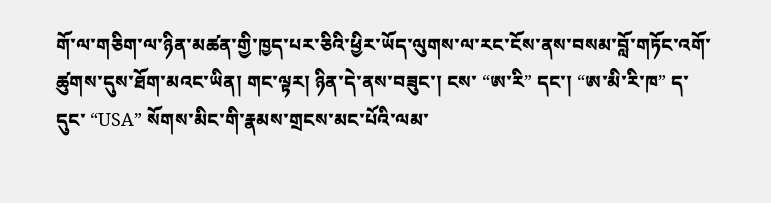གོ་ལ་གཅིག་ལ་ཉིན་མཚན་གྱི་ཁྱད་པར་ཅིའི་ཕྱིར་ཡོད་ལུགས་ལ་རང་ངོས་ནས་བསམ་བློ་གཏོང་འགོ་ཚུགས་དུས་ཐོག་མའང་ཡིན། གང་ལྟར། ཉིན་དེ་ནས་བཟུང་། ངས་ “ཨ་རི” དང་། “ཨ་མི་རི་ཁ” ད་དུང་ “USA” སོགས་མིང་གི་རྣམས་གྲངས་མང་པོའི་ལམ་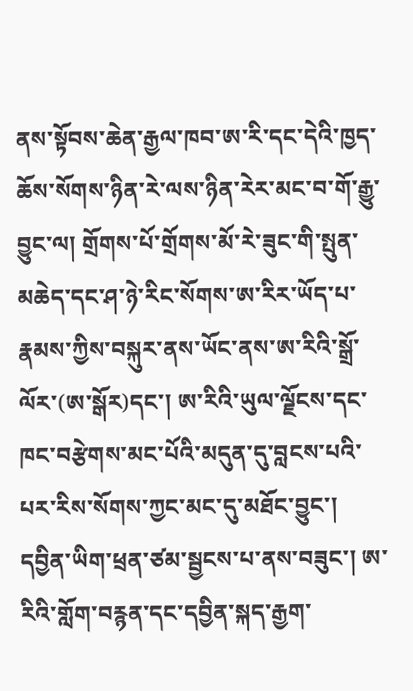ནས་སྟོབས་ཆེན་རྒྱལ་ཁབ་ཨ་རི་དང་དེའི་ཁྱད་ཆོས་སོགས་ཉིན་རེ་ལས་ཉིན་རེར་མང་བ་གོ་རྒྱུ་བྱུང་ལ། གྲོགས་པོ་གྲོགས་མོ་རེ་ཟུང་གི་སྤུན་མཆེད་དང་ཤ་ཉེ་རིང་སོགས་ཨ་རིར་ཡོད་པ་རྣམས་ཀྱིས་བསྐུར་ནས་ཡོང་ནས་ཨ་རིའི་སྒྲོ་ལོར་(ཨ་སྒོར)དང་། ཨ་རིའི་ཡུལ་ལྗོངས་དང་ཁང་བརྩེགས་མང་པོའི་མདུན་དུ་བླངས་པའི་པར་རིས་སོགས་ཀྱང་མང་དུ་མཐོང་བྱུང་། དབྱིན་ཡིག་ཕྲན་ཙམ་སྦྱངས་པ་ནས་བཟུང་། ཨ་རིའི་གློག་བརྙན་དང་དབྱིན་སྐད་རྒྱག་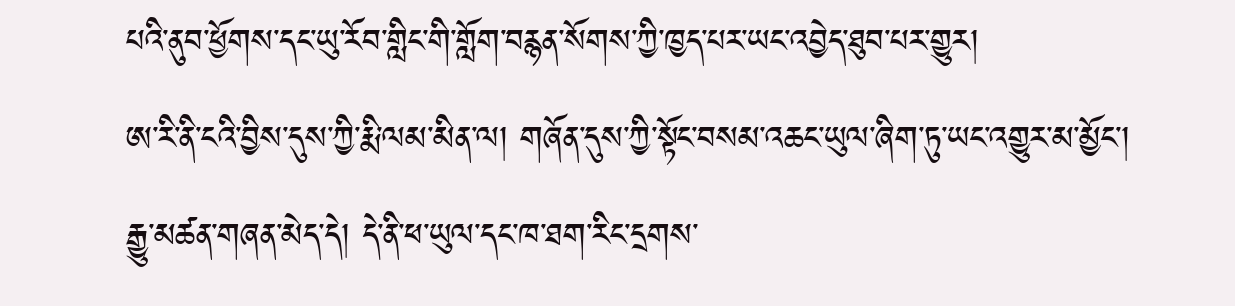པའི་ནུབ་ཕྱོགས་དང་ཡུ་རོབ་གླིང་གི་གློག་བརྙན་སོགས་ཀྱི་ཁྱད་པར་ཡང་འབྱེད་ཐུབ་པར་གྱུར།
ཨ་རི་ནི་ངའི་བྱིས་དུས་ཀྱི་རྨི་ལམ་མིན་ལ། གཞོན་དུས་ཀྱི་སྟོང་བསམ་འཆང་ཡུལ་ཞིག་ཏུ་ཡང་འགྱུར་མ་མྱོང་། རྒྱུ་མཚན་གཞན་མེད་དེ། དེ་ནི་ཕ་ཡུལ་དང་ཁ་ཐག་རིང་དྲགས་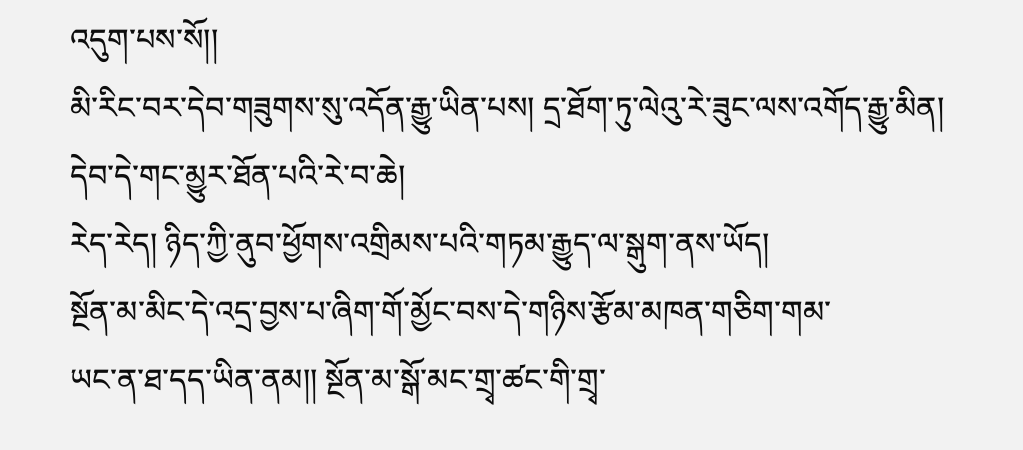འདུག་པས་སོ།།
མི་རིང་བར་དེབ་གཟུགས་སུ་འདོན་རྒྱུ་ཡིན་པས། དྲ་ཐོག་ཏུ་ལེའུ་རེ་ཟུང་ལས་འགོད་རྒྱུ་མིན།
དེབ་དེ་གང་མྱུར་ཐོན་པའི་རེ་བ་ཆེ།
རེད་རེད། ཉིད་ཀྱི་ནུབ་ཕྱོགས་འགྲིམས་པའི་གཏམ་རྒྱུད་ལ་སྒུག་ནས་ཡོད།
སྔོན་མ་མིང་དེ་འདྲ་བྱས་པ་ཞིག་གོ་མྱོང་བས་དེ་གཉིས་རྩོམ་མཁན་གཅིག་གམ་
ཡང་ན་ཐ་དད་ཡིན་ནམ།། སྔོན་མ་སྒོ་མང་གྲྭ་ཚང་གི་གྲྭ་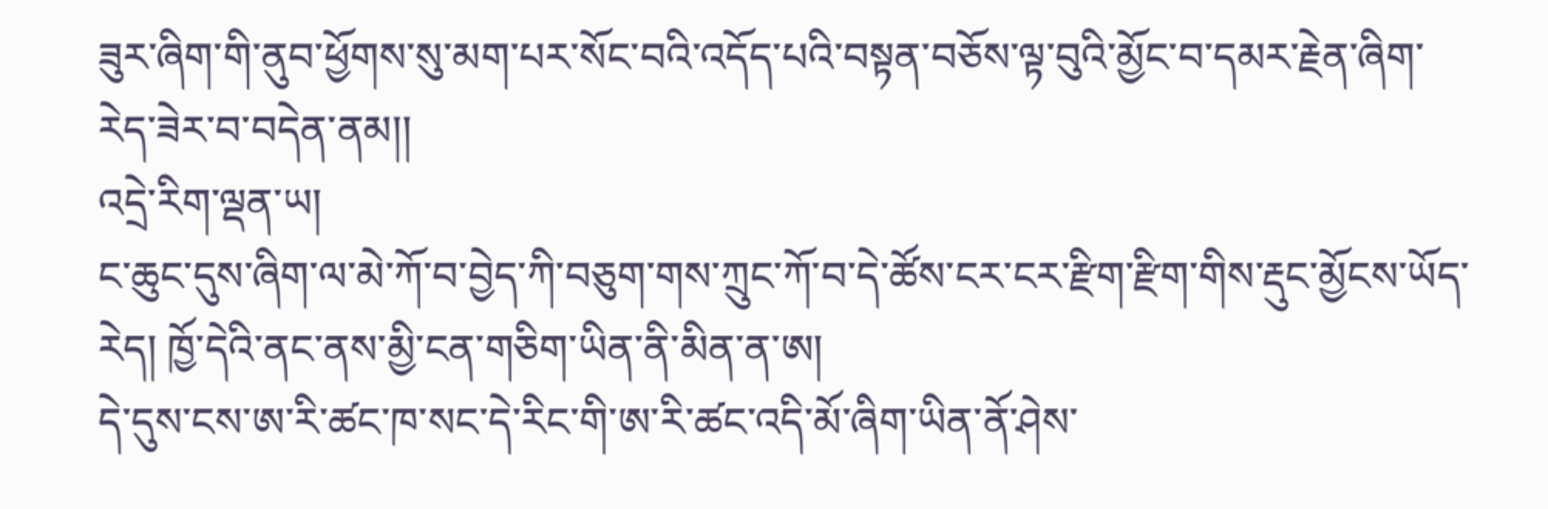ཟུར་ཞིག་གི་ནུབ་ཕྱོགས་སུ་མག་པར་སོང་བའི་འདོད་པའི་བསྟན་བཅོས་ལྟ་བུའི་མྱོང་བ་དམར་རྗེན་ཞིག་རེད་ཟེར་བ་བདེན་ནམ།།
འདྲེ་རིག་ལྡན་ཡ།
ང་ཆུང་དུས་ཞིག་ལ་མེ་ཀོ་བ་བྱེད་ཀི་བཅུག་གས་ཀྲུང་ཀོ་བ་དེ་ཚོས་ངར་ངར་རྫིག་རྫིག་གིས་རྡུང་མྱོངས་ཡོད་རེད། ཁྱོ་དེའི་ནང་ནས་མྱི་ངན་གཅིག་ཡིན་ནི་མིན་ན་ཨ།
དེ་དུས་ངས་ཨ་རི་ཚང་ཁ་སང་དེ་རིང་གི་ཨ་རི་ཚང་འདི་མོ་ཞིག་ཡིན་ནོ་ཤེས་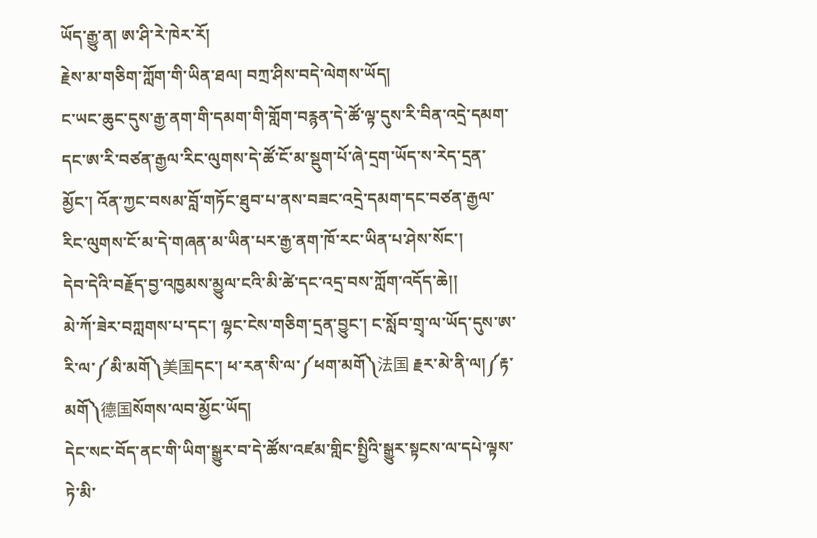ཡོད་རྒྱུ་ན། ཨ་ཤི་རེ་ཁེར་རོ།
རྗེས་མ་གཅིག་ཀློག་གི་ཡིན་ཐལ། བཀྲ་ཤིས་བདེ་ལེགས་ཡོད།
ང་ཡང་ཆུང་དུས་རྒྱ་ནག་གི་དམག་གི་གློག་བརྙན་དེ་ཚོ་ལྟ་དུས་རི་བིན་འདྲེ་དམག་དང་ཨ་རི་བཙན་རྒྱལ་རིང་ལུགས་དེ་ཚོ་ངོ་མ་སྡུག་པོ་ཞེ་དྲག་ཡོད་ས་རེད་དྲན་མྱོང་། འོན་ཀྱང་བསམ་བློ་གཏོང་ཐུབ་པ་ནས་བཟང་འདྲེ་དམག་དང་བཙན་རྒྱལ་རིང་ལུགས་ངོ་མ་དེ་གཞན་མ་ཡིན་པར་རྒྱ་ནག་ཁོ་རང་ཡིན་པ་ཤེས་སོང་།
དེབ་དེའི་བརྗོད་བྱ་འཁྱམས་མྱུལ་ངའི་མི་ཚེ་དང་འདྲ་བས་ཀློག་འདོད་ཆེ།།
མེ་ཀོ་ཟེར་བཀླགས་པ་དང་། ལྷང་ངེས་གཅིག་དྲན་བྱུང་། ང་སློབ་གྲྭ་ལ་ཡོད་དུས་ཨ་རི་ལ་༼མི་མགོ༽美国དང་། ཕ་རན་སི་ལ་༼ཕག་མགོ༽法国 རྗར་མེ་ནི་ལ།༼རྟ་མགོ༽德国སོགས་ལབ་མྱོང་ཡོད།
དེང་སང་བོད་ནང་གི་ཡིག་སྒྱུར་བ་དེ་ཚོས་འཛམ་གླིང་སྤྱིའི་སྒྱུར་སྟངས་ལ་དཔེ་ལྟས་ཏེ་མི་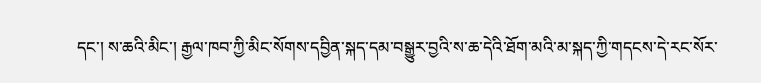དང་། ས་ཆའི་མིང་། རྒྱལ་ཁབ་ཀྱི་མིང་སོགས་དབྱིན་སྐད་དམ་བསྒྱུར་བྱའི་ས་ཆ་དེའི་ཐོག་མའི་མ་སྐད་ཀྱི་གདངས་དེ་རང་སོར་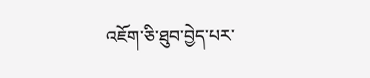འཇོག་ཅི་ཐུབ་བྱེད་པར་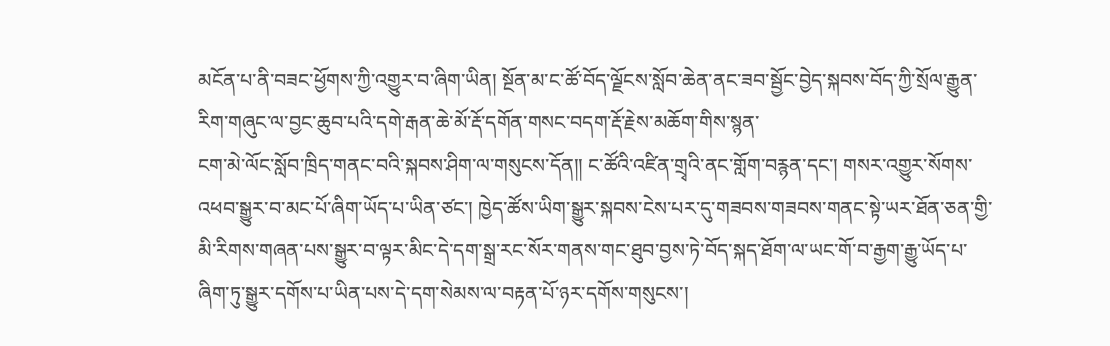མངོན་པ་ནི་བཟང་ཕྱོགས་ཀྱི་འགྱུར་བ་ཞིག་ཡིན། སྔོན་མ་ང་ཚོ་བོད་ལྗོངས་སློབ་ཆེན་ནང་ཟབ་སྦྱོང་བྱེད་སྐབས་བོད་ཀྱི་སྲོལ་རྒྱུན་རིག་གཞུང་ལ་བྱང་ཆུབ་པའི་དགེ་རྒན་ཆེ་མོ་རྡོ་དགོན་གསང་བདག་རྡོ་རྗེས་མཆོག་གིས་སྙན་
ངག་མེ་ལོང་སློབ་ཁྲིད་གནང་བའི་སྐབས་ཤིག་ལ་གསུངས་དོན།། ང་ཚོའི་འཛིན་གྲྭའི་ནང་གློག་བརྙན་དང་། གསར་འགྱུར་སོགས་འཕབ་སྒྱུར་བ་མང་པོ་ཞིག་ཡོད་པ་ཡིན་ཙང་། ཁྱེད་ཚོས་ཡིག་སྒྱུར་སྐབས་ངེས་པར་དུ་གཟབས་གཟབས་གནང་སྟེ་ཡར་ཐོན་ཅན་གྱི་
མི་རིགས་གཞན་པས་སྒྱུར་བ་ལྟར་མིང་དེ་དག་སྒྲ་རང་སོར་གནས་གང་ཐུབ་བྱས་ཏེ་བོད་སྐད་ཐོག་ལ་ཡང་གོ་བ་རྒྱག་རྒྱུ་ཡོད་པ་
ཞིག་ཏུ་སྒྱུར་དགོས་པ་ཡིན་པས་དེ་དག་སེམས་ལ་བརྟན་པོ་ཉར་དགོས་གསུངས་།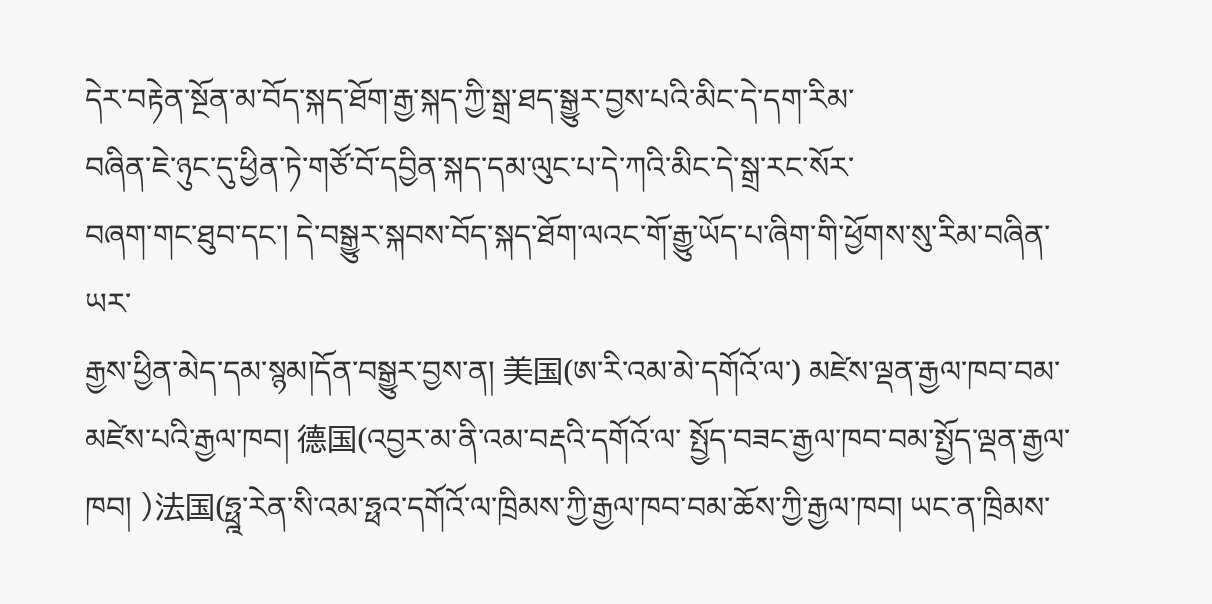དེར་བརྟེན་སྔོན་མ་བོད་སྐད་ཐོག་རྒྱ་སྐད་ཀྱི་སྒྲ་ཐད་སྒྱུར་བྱས་པའི་མིང་དེ་དག་རིམ་
བཞིན་ཇེ་ཉུང་དུ་ཕྱིན་ཏེ་གཙོ་བོ་དབྱིན་སྐད་དམ་ལུང་པ་དེ་ཀའི་མིང་དེ་སྒྲ་རང་སོར་
བཞག་གང་ཐུབ་དང་། དེ་བསྒྱུར་སྐབས་བོད་སྐད་ཐོག་ལའང་གོ་རྒྱུ་ཡོད་པ་ཞིག་གི་ཕྱོགས་སུ་རིམ་བཞིན་ཡར་
རྒྱས་ཕྱིན་མེད་དམ་སྙམ།དོན་བསྒྱུར་བྱས་ན། 美国(ཨ་རི་འམ་མེ་དགོའོ་ལ་) མཛེས་ལྡན་རྒྱལ་ཁབ་བམ་མཛེས་པའི་རྒྱལ་ཁབ། 德国(འབྱར་མ་ནི་འམ་བརྡའི་དགོའོ་ལ་ སྤྱོད་བཟང་རྒྱལ་ཁབ་བམ་སྤྱོད་ལྡན་རྒྱལ་ཁབ། )法国(ཧྥྰ་རེན་སི་འམ་ཧྥའ་དགོའོ་ལ་ཁྲིམས་ཀྱི་རྒྱལ་ཁབ་བམ་ཆོས་ཀྱི་རྒྱལ་ཁབ། ཡང་ན་ཁྲིམས་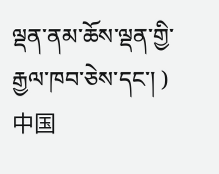ལྡན་ནམ་ཆོས་ལྡན་གྱི་རྒྱལ་ཁབ་ཅེས་དང་། )中国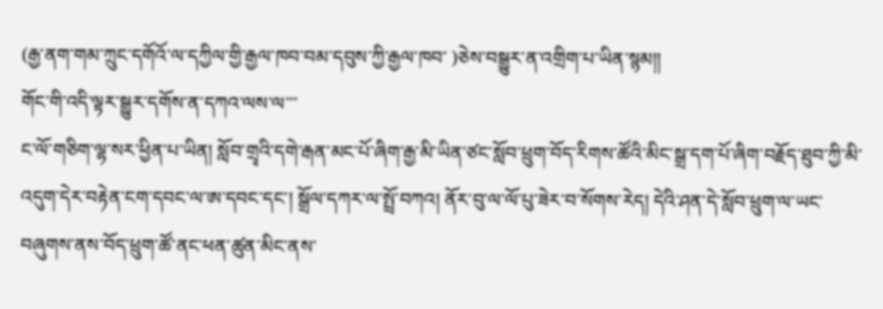(རྒྱ་ནག་གམ་ཀྲུང་དགོའོ་ལ་དཀྱིལ་གྱི་རྒྱལ་ཁབ་བམ་དབུས་ཀྱི་རྒྱལ་ཁབ་ )ཅེས་བསྒྱུར་ན་འགྲིག་པ་ཡིན་སྙམ།།
གོང་གི་འདི་ལྟར་སྒྱུར་དགོས་ན་དཀའ་ལས་ལ་་་
ང་ལོ་གཅིག་ལྷ་སར་ཕྱིན་པ་ཡིན། སློབ་གྲྭའི་དགེ་རྒན་མང་པོ་ཞིག་རྒྱ་མི་ཡིན་ཙང་སློབ་ཕྲུག་བོད་རིགས་ཚོའི་མིང་སྒྲ་དག་པོ་ཞིག་བརྗོད་ཐུབ་ཀྱི་མི་འདུག་དེར་བརྟེན་ངག་དབང་ལ་ཨ་དབང་དང་། སྒྲོལ་དཀར་ལ་སྤྲོ་བཀའ། ནོར་བུ་ལ་ལོ་པུ་ཟེར་བ་སོགས་རེད། དེའི་ཤན་དེ་སློབ་ཕྲུག་ལ་ཡང་བཞུགས་ནས་བོད་ཕྲུག་ཚོ་ནང་ཕན་ཚུན་མིང་ནས་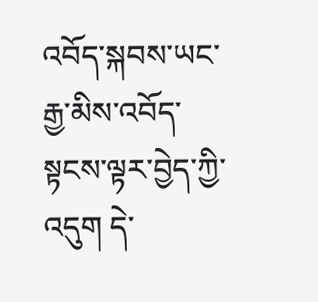འབོད་སྐབས་ཡང་རྒྱ་མིས་འབོད་སྟངས་ལྟར་བྱེད་ཀྱི་འདུག དེ་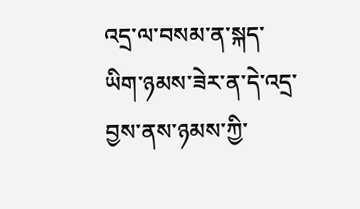འདྲ་ལ་བསམ་ན་སྐད་ཡིག་ཉམས་ཟེར་ན་དེ་འདྲ་བྱས་ནས་ཉམས་ཀྱི་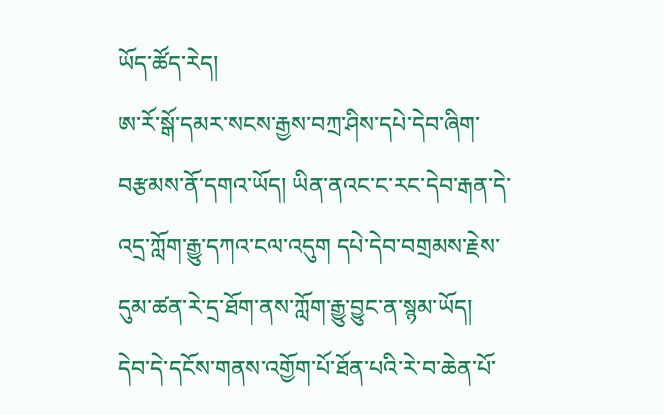ཡོད་ཚོད་རེད།
ཨ་རོ་སྒོ་དམར་སངས་རྒྱས་བཀྲ་ཤིས་དཔེ་དེབ་ཞིག་བརྩམས་ནོ་དགའ་ཡོད། ཡིན་ནའང་ང་རང་དེབ་རྒན་དེ་འདྲ་ཀློག་རྒྱུ་དཀའ་ངལ་འདུག དཔེ་དེབ་བགྲམས་རྗེས་དུམ་ཚན་རེ་དྲ་ཐོག་ནས་ཀློག་རྒྱུ་བྱུང་ན་སྙམ་ཡོད།
དེབ་དེ་དངོས་གནས་འགྱོག་པོ་ཐོན་པའི་རེ་བ་ཆེན་པོ་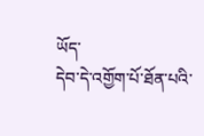ཡོད་
དེབ་དེ་འགྱོག་པོ་ཐོན་པའི་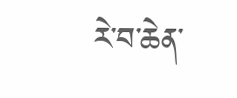རེ་བ་ཆེན་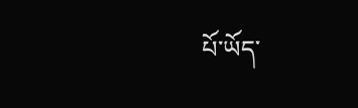པོ་ཡོད་